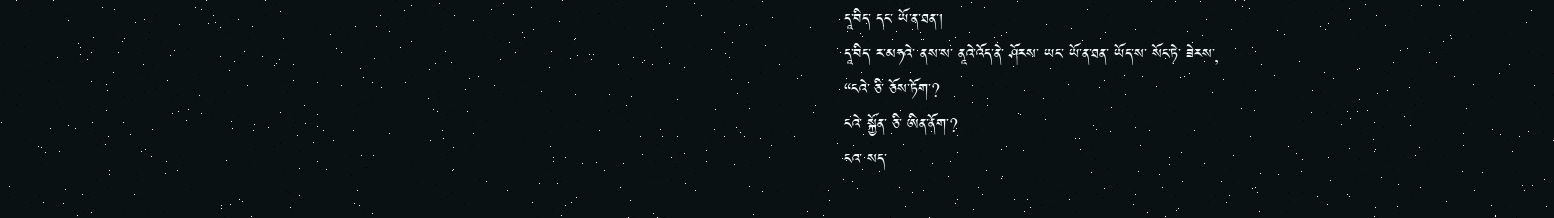དཱ་བིད་ དང་ ཡོ་ན་ཐན་།
དཱ་བིད་ ར་མཧའེ་ ནས་ས་ ནཱའེ་འོད་ནེ་ ཤོརས་ ཡང་ ཡོ་ན་ཐན་ ཡོད་ས་ སོང་ཏེ་ ཟེརས་,
“ངའེ་ ཅི་ ཅོས་ཏོག་?
ངའེ་ སྐྱོན་ ཅི་ ཨིན་ནོག་?
ངའ་ སད་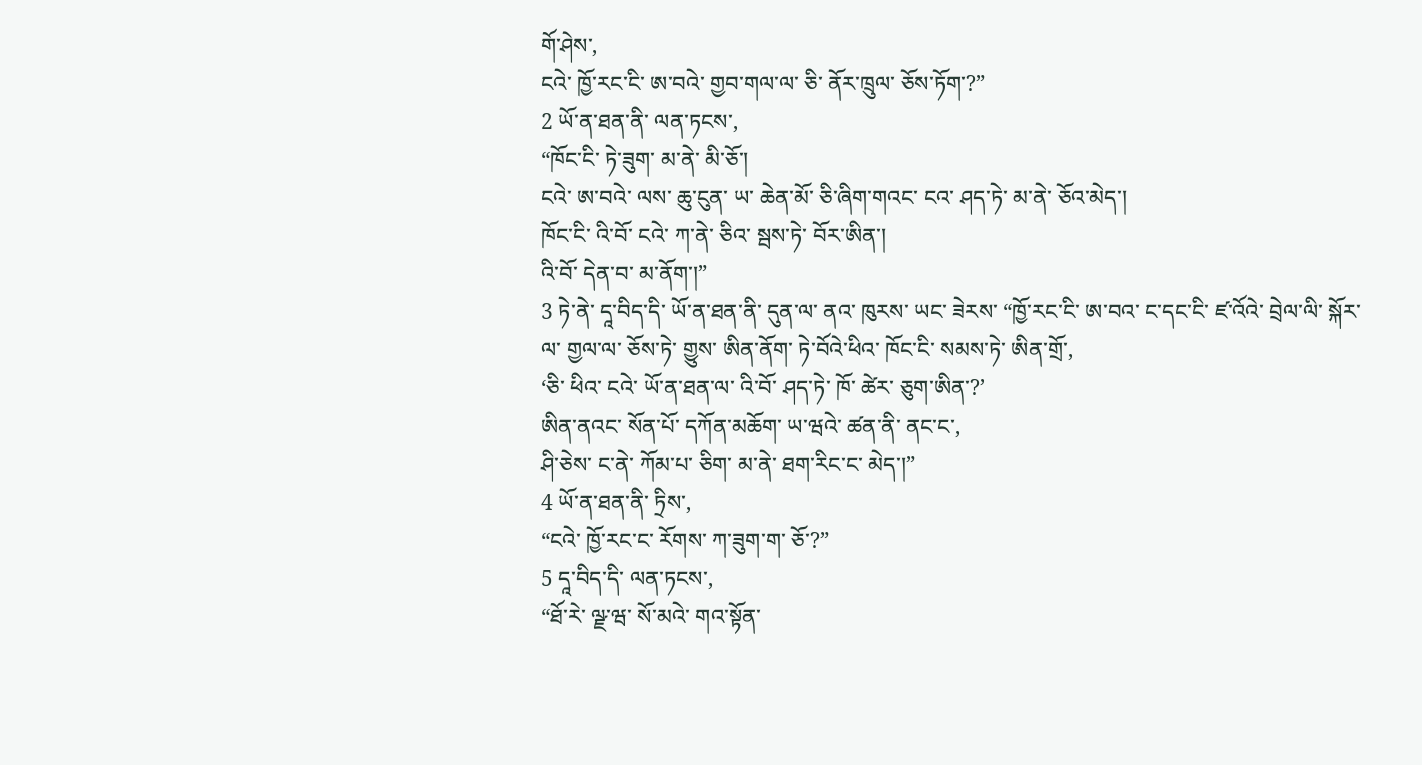གོ་ཤེས་,
ངའེ་ ཁྱོ་རང་ངི་ ཨ་བའེ་ གྱབ་གལ་ལ་ ཅི་ ནོར་ཁྲུལ་ ཅོས་ཏོག་?”
2 ཡོ་ན་ཐན་ནི་ ལན་ཏངས་,
“ཁོང་ངི་ ཏེ་ཟུག་ མ་ནེ་ མི་ཅོ་།
ངའེ་ ཨ་བའེ་ ལས་ ཆུ་ངུན་ ཡ་ ཆེན་མོ་ ཅི་ཞིག་གའང་ ངའ་ ཤད་ཏེ་ མ་ནེ་ ཅོའ་མེད་།
ཁོང་ངི་ འི་བོ་ ངའེ་ ཀ་ནེ་ ཅིའ་ སྦས་ཏེ་ བོར་ཨིན་།
འི་བོ་ དེན་བ་ མ་ནོག་།”
3 ཏེ་ནེ་ དཱ་བིད་དི་ ཡོ་ན་ཐན་ནི་ དུན་ལ་ ནའ་ ཁུརས་ ཡང་ ཟེརས་ “ཁྱོ་རང་ངི་ ཨ་བའ་ ང་དང་ངི་ ཛ་འོའེ་ བྲེལ་ལི་ སྐོར་ལ་ གྱལ་ལ་ ཅོས་ཏེ་ གྱུས་ ཨིན་ནོག་ ཏེ་བོའེ་ཕིའ་ ཁོང་ངི་ སམས་ཏེ་ ཨིན་གྲོ་,
‘ཅི་ ཕིའ་ ངའེ་ ཡོ་ན་ཐན་ལ་ འི་བོ་ ཤད་ཏེ་ ཁོ་ ཚེར་ ཅུག་ཨིན་?’
ཨིན་ནའང་ སོན་པོ་ དཀོན་མཆོག་ ཡ་ཝའེ་ ཚན་ནི་ ནང་ང་,
ཤི་ཅེས་ ང་ནེ་ ཀོམ་པ་ ཅིག་ མ་ནེ་ ཐག་རིང་ང་ མེད་།”
4 ཡོ་ན་ཐན་ནི་ ཏྲིས་,
“ངའེ་ ཁྱོ་རང་ང་ རོགས་ ཀ་ཟུག་ག་ ཅོ་?”
5 དཱ་བིད་དི་ ལན་ཏངས་,
“ཐོ་རེ་ ལྫ་ཝ་ སོ་མའེ་ གའ་སྟོན་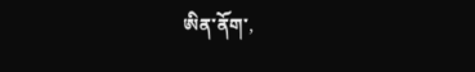ཨིན་ནོག་,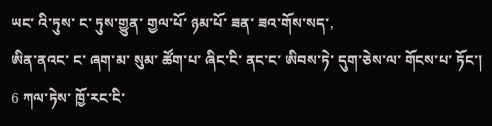ཡང་ འི་ཏུས་ ང་ ཏུས་གྱུན་ གྱལ་པོ་ ཉམ་པོ་ ཟན་ ཟའ་གོས་སད་,
ཨིན་ནའང་ ང་ ཞག་མ་ སུམ་ ཚོག་པ་ ཞིང་ངི་ ནང་ང་ ཨིབས་ཏེ་ དུག་ཅེས་ལ་ གོངས་པ་ ཏོང་།
6 ཀལ་ཏེས་ ཁྱོ་རང་ངི་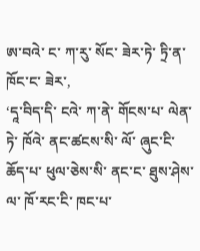ཨ་བའེ་ ང་ ཀ་རུ་ སོང་ ཟེར་ཏེ་ ཏྲི་ན་ ཁོང་ང་ ཟེར་,
‘དཱ་བིད་དི་ ངའེ་ ཀ་ནེ་ གོངས་པ་ ལེན་ཏེ་ ཁོའེ་ ནང་ཚངས་སི་ ལོ་ ཞུང་ངི་ ཆོད་པ་ ཕུལ་ཅེས་སི་ ནང་ང་ ཐུས་ཤེས་ལ་ ཁོ་རང་ངི་ ཁང་པ་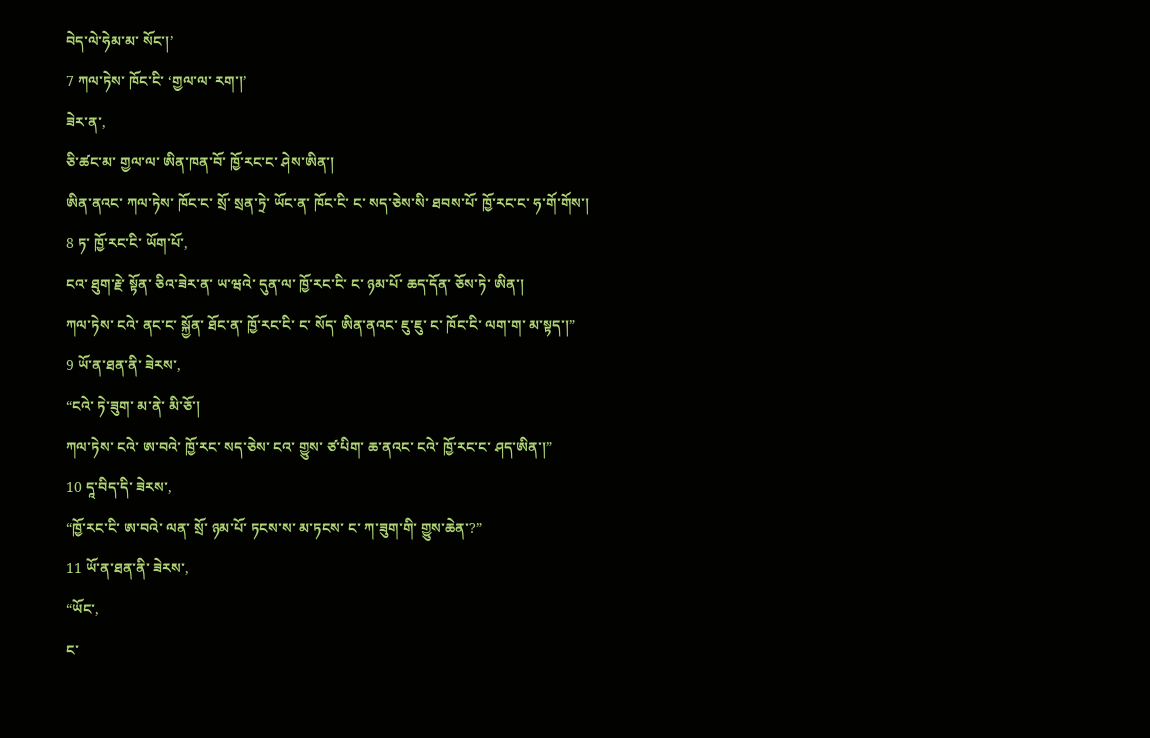བེད་ལེ་ཧེམ་མ་ སོང་།’
7 ཀལ་ཏེས་ ཁོང་ངི་ ‘གྱལ་ལ་ རག་།’
ཟེར་ན་,
ཅི་ཚང་མ་ གྱལ་ལ་ ཨིན་ཁན་བོ་ ཁྱོ་རང་ང་ ཤེས་ཨིན་།
ཨིན་ནའང་ ཀལ་ཏེས་ ཁོང་ང་ སྲོ་ སྲན་ཏྲེ་ ཡོང་ན་ ཁོང་ངི་ ང་ སད་ཅེས་སི་ ཐབས་པོ་ ཁྱོ་རང་ང་ ཧ་གོ་གོས་།
8 ཏ་ ཁྱོ་རང་ངི་ ཡོག་པོ་,
ངའ་ ཐུག་རྗེ་ སྟོན་ ཅིའ་ཟེར་ན་ ཡ་ཝའེ་ དུན་ལ་ ཁྱོ་རང་ངི་ ང་ ཉམ་པོ་ ཆད་དོན་ ཅོས་ཏེ་ ཨིན་།
ཀལ་ཏེས་ ངའེ་ ནང་ང་ སྐྱོན་ ཐོང་ན་ ཁྱོ་རང་ངི་ ང་ སོད་ ཨིན་ནའང་ ཇུ་ཇུ་ ང་ ཁོང་ངི་ ལག་ག་ མ་སྟད་།”
9 ཡོ་ན་ཐན་ནི་ ཟེརས་,
“ངའེ་ ཏེ་ཟུག་ མ་ནེ་ མི་ཅོ་།
ཀལ་ཏེས་ ངའེ་ ཨ་བའེ་ ཁྱོ་རང་ སད་ཅེས་ ངའ་ གྱུས་ ཙ་པིག་ ཆ་ནའང་ ངའེ་ ཁྱོ་རང་ང་ ཤད་ཨིན་།”
10 དཱ་བིད་དི་ ཟེརས་,
“ཁྱོ་རང་ངི་ ཨ་བའེ་ ལན་ སྲོ་ ཉམ་པོ་ ཏངས་ས་ མ་ཏངས་ ང་ ཀ་ཟུག་གི་ གྱུས་ཆེན་?”
11 ཡོ་ན་ཐན་ནི་ ཟེརས་,
“ཡོང་,
ང་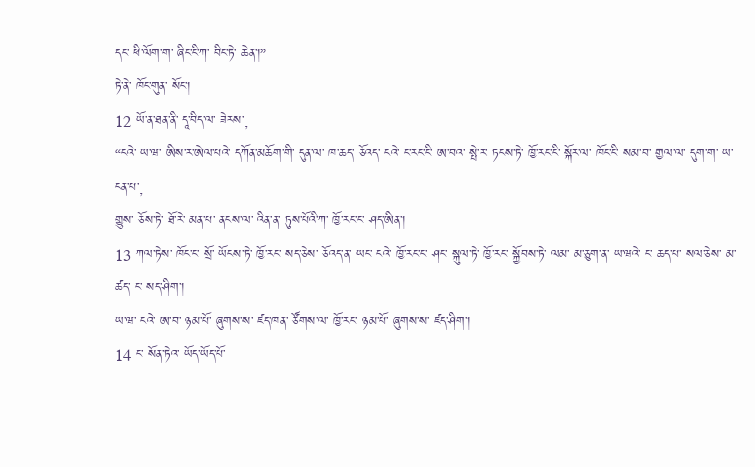དང་ ཕི་ལོག་ག་ ཞིང་ངི་ཀ་ བིང་ཏེ་ ཆེན་།”
ཏེ་ནེ་ ཁོང་གུན་ སོང་།
12 ཡོ་ན་ཐན་ནི་ དཱ་བིད་ལ་ ཟེརས་,
“ངའེ་ ཡ་ཝ་ ཨིས་ར་ཨེལ་པའེ་ དཀོན་མཆོག་གི་ དུན་ལ་ ཁ་ཆད་ ཅོའད་ ངའེ་ ང་རང་ངི་ ཨ་བའ་ སྤེ་ར་ ཏངས་ཏེ་ ཁྱོ་རང་ངི་ སྐོར་ལ་ ཁོང་ངི་ སམ་བ་ གྱལ་ལ་ དུག་ག་ ཡ་ ངན་པ་,
གྱུས་ ཅོས་ཏེ་ ཐོ་རེ་ མན་པ་ ནངས་ལ་ འིན་ན་ ཏུས་པོའི་ཀ་ ཁྱོ་རང་ང་ ཤད་ཨིན་།
13 ཀལ་ཏེས་ ཁོང་ང་ སྲོ་ ཡོངས་ཏེ་ ཁྱོ་རང་ སད་ཅེས་ ཅོའད་ན་ ཡང་ ངའེ་ ཁྱོ་རང་ང་ ཤང་ སྐུལ་ཏེ་ ཁྱོ་རང་ སྐྱོབས་ཏེ་ ལམ་ མ་ཅུག་ན་ ཡ་ཝའེ་ ང་ ཆད་པ་ སལ་ཅེས་ མ་ཚད་ ང་ སད་ཤིག་།
ཡ་ཝ་ ངའེ་ ཨ་བ་ ཉམ་པོ་ ཞུགས་ས་ ཛད་ཁན་ ཙོགས་ལ་ ཁྱོ་རང་ ཉམ་པོ་ ཞུགས་ས་ ཛད་ཤིག་།
14 ང་ སོན་ཏེའ་ ཡོད་ཡོད་པོ་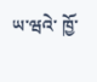ཡ་ཝའེ་ ཁྱོ་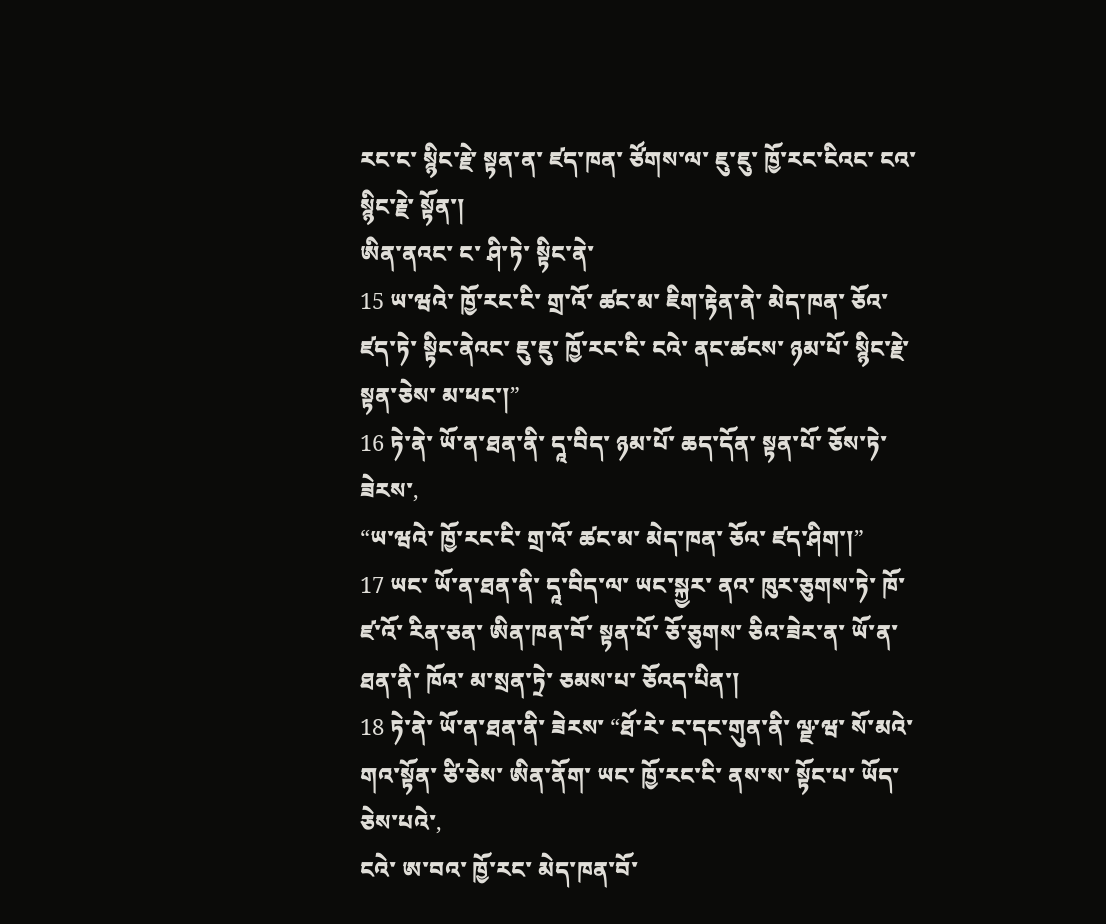རང་ང་ སྙིང་རྗེ་ སྟན་ན་ ཛད་ཁན་ ཙོགས་ལ་ ཇུ་ཇུ་ ཁྱོ་རང་ངིའང་ ངའ་ སྙིང་རྗེ་ སྟོན་།
ཨིན་ནའང་ ང་ ཤི་ཏེ་ སྟིང་ནེ་
15 ཡ་ཝའེ་ ཁྱོ་རང་ངི་ གྲ་འོ་ ཚང་མ་ ཇིག་རྟེན་ནེ་ མེད་ཁན་ ཅོའ་ ཛད་ཏེ་ སྟིང་ནེའང་ ཇུ་ཇུ་ ཁྱོ་རང་ངི་ ངའེ་ ནང་ཚངས་ ཉམ་པོ་ སྙིང་རྗེ་ སྟན་ཅེས་ མ་ཕང་།”
16 ཏེ་ནེ་ ཡོ་ན་ཐན་ནི་ དཱ་བིད་ ཉམ་པོ་ ཆད་དོན་ སྟན་པོ་ ཅོས་ཏེ་ ཟེརས་,
“ཡ་ཝའེ་ ཁྱོ་རང་ངི་ གྲ་འོ་ ཚང་མ་ མེད་ཁན་ ཅོའ་ ཛད་ཤིག་།”
17 ཡང་ ཡོ་ན་ཐན་ནི་ དཱ་བིད་ལ་ ཡང་སྐྱར་ ནའ་ ཁུར་ཅུགས་ཏེ་ ཁོ་ ཛ་འོ་ རིན་ཅན་ ཨིན་ཁན་བོ་ སྟན་པོ་ ཅོ་ཅུགས་ ཅིའ་ཟེར་ན་ ཡོ་ན་ཐན་ནི་ ཁོའ་ མ་སྲན་ཏྲེ་ ཅམས་པ་ ཅོའད་པིན་།
18 ཏེ་ནེ་ ཡོ་ན་ཐན་ནི་ ཟེརས་ “ཐོ་རེ་ ང་དང་གུན་ནི་ ལྫ་ཝ་ སོ་མའེ་ གའ་སྟོན་ ཙི་ཅེས་ ཨིན་ནོག་ ཡང་ ཁྱོ་རང་ངི་ ནས་ས་ སྟོང་པ་ ཡོད་ཅེས་པའེ་,
ངའེ་ ཨ་བའ་ ཁྱོ་རང་ མེད་ཁན་བོ་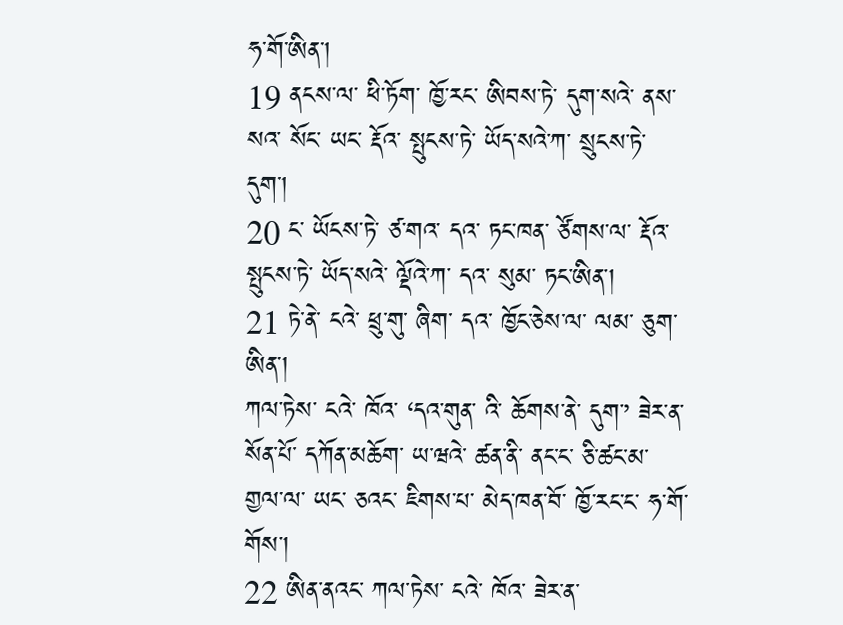ཧ་གོ་ཨིན་།
19 ནངས་ལ་ ཕི་ཏོག་ ཁྱོ་རང་ ཨིབས་ཏེ་ དུག་སའེ་ ནས་སའ་ སོང་ ཡང་ རྡོའ་ སྤུངས་ཏེ་ ཡོད་སའེ་ཀ་ སྲུངས་ཏེ་ དུག་།
20 ང་ ཡོངས་ཏེ་ ཙ་གའ་ དའ་ ཏང་ཁན་ ཙོགས་ལ་ རྡོའ་ སྤུངས་ཏེ་ ཡོད་སའེ་ ལྡོའེ་ཀ་ དའ་ སུམ་ ཏང་ཨིན་།
21 ཏེ་ནེ་ ངའེ་ ཕྲུ་གུ་ ཞིག་ དའ་ ཁྱོང་ཅེས་ལ་ ལམ་ ཅུག་ཨིན་།
ཀལ་ཏེས་ ངའེ་ ཁོའ་ ‘དའ་གུན་ འི་ ཆོགས་ནེ་ དུག་’ ཟེར་ན་ སོན་པོ་ དཀོན་མཆོག་ ཡ་ཝའེ་ ཚན་ནི་ ནང་ང་ ཅི་ཚང་མ་ གྱལ་ལ་ ཡང་ ཅའང་ ཇིགས་པ་ མེད་ཁན་བོ་ ཁྱོ་རང་ང་ ཧ་གོ་གོས་།
22 ཨིན་ནའང་ ཀལ་ཏེས་ ངའེ་ ཁོའ་ ཟེར་ན་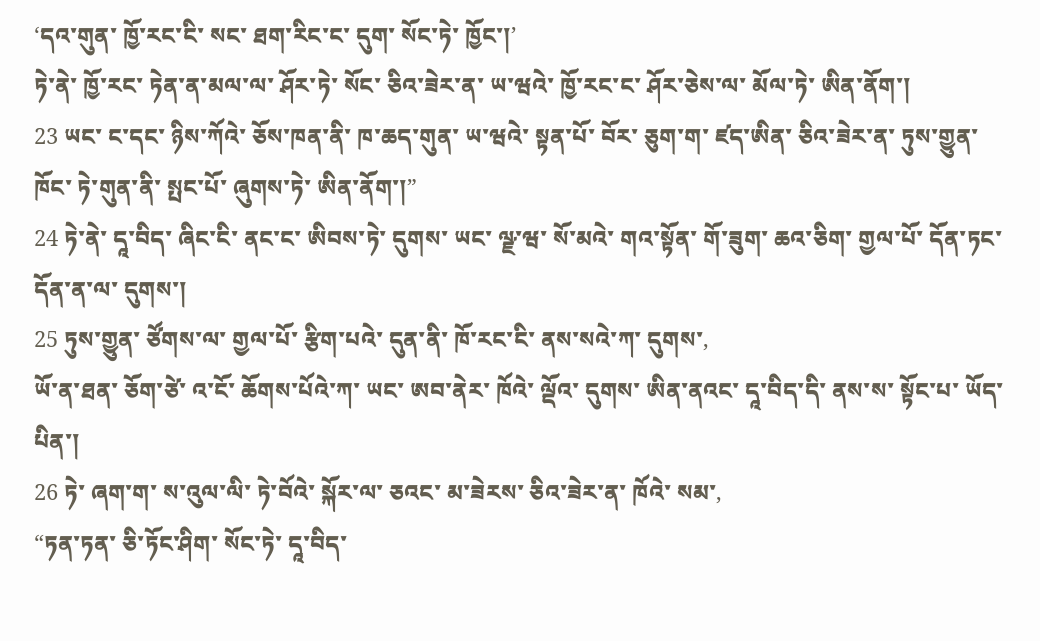‘དའ་གུན་ ཁྱོ་རང་ངི་ སང་ ཐག་རིང་ང་ དུག་ སོང་ཏེ་ ཁྱོང་།’
ཏེ་ནེ་ ཁྱོ་རང་ ཏེན་ན་མལ་ལ་ ཤོར་ཏེ་ སོང་ ཅིའ་ཟེར་ན་ ཡ་ཝའེ་ ཁྱོ་རང་ང་ ཤོར་ཅེས་ལ་ མོལ་ཏེ་ ཨིན་ནོག་།
23 ཡང་ ང་དང་ ཉིས་ཀོའེ་ ཅོས་ཁན་ནི་ ཁ་ཆད་གུན་ ཡ་ཝའེ་ སྟན་པོ་ བོར་ ཅུག་ག་ ཛད་ཨིན་ ཅིའ་ཟེར་ན་ ཏུས་གྱུན་ ཁོང་ ཏེ་གུན་ནི་ སྤང་པོ་ ཞུགས་ཏེ་ ཨིན་ནོག་།”
24 ཏེ་ནེ་ དཱ་བིད་ ཞིང་ངི་ ནང་ང་ ཨིབས་ཏེ་ དུགས་ ཡང་ ལྫ་ཝ་ སོ་མའེ་ གའ་སྟོན་ གོ་ཟུག་ ཆའ་ཅིག་ གྱལ་པོ་ དོན་ཏང་ དོན་ན་ལ་ དུགས་།
25 ཏུས་གྱུན་ ཙོགས་ལ་ གྱལ་པོ་ རྩིག་པའེ་ དུན་ནི་ ཁོ་རང་ངི་ ནས་སའེ་ཀ་ དུགས་,
ཡོ་ན་ཐན་ ཅོག་ཙེ་ འ་ངོ་ ཆོགས་པོའེ་ཀ་ ཡང་ ཨབ་ནེར་ ཁོའེ་ ལྡོའ་ དུགས་ ཨིན་ནའང་ དཱ་བིད་དི་ ནས་ས་ སྟོང་པ་ ཡོད་པིན་།
26 ཏེ་ ཞག་ག་ ས་འུལ་ལི་ ཏེ་བོའེ་ སྐོར་ལ་ ཅའང་ མ་ཟེརས་ ཅིའ་ཟེར་ན་ ཁོའེ་ སམ་,
“ཏན་ཏན་ ཅི་ཏོང་ཤིག་ སོང་ཏེ་ དཱ་བིད་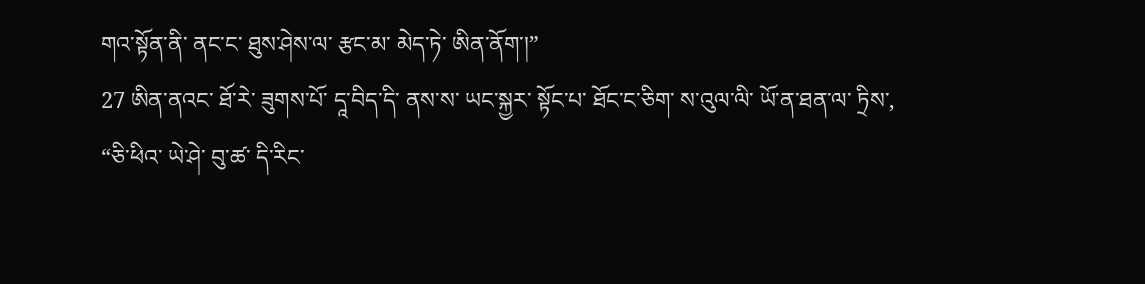གའ་སྟོན་ནི་ ནང་ང་ ཐུས་ཤེས་ལ་ རྩང་མ་ མེད་ཏེ་ ཨིན་ནོག་།”
27 ཨིན་ནའང་ ཐོ་རེ་ ཟུགས་པོ་ དཱ་བིད་དི་ ནས་ས་ ཡང་སྐྱར་ སྟོང་པ་ ཐོང་ང་ཅིག་ ས་འུལ་ལི་ ཡོ་ན་ཐན་ལ་ ཏྲིས་,
“ཅི་ཕིའ་ ཡེ་ཤེ་ བུ་ཚ་ དི་རིང་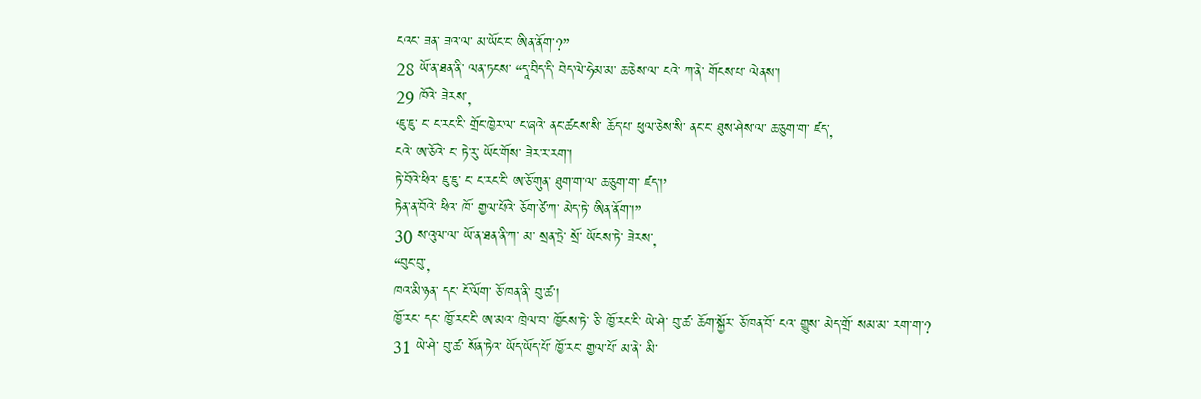ངའང་ ཟན་ ཟའ་ལ་ མ་ཡོང་ང་ ཨིན་ནོག་?”
28 ཡོ་ན་ཐན་ནི་ ལན་ཏངས་ “དཱ་བིད་དི་ བེད་ལེ་ཧེམ་མ་ ཆ་ཅེས་ལ་ ངའེ་ ཀ་ནེ་ གོངས་པ་ ལེནས་།
29 ཁོའེ་ ཟེརས་,
‘ཇུ་ཇུ་ ང་ ང་རང་ངི་ གྲོང་ཁྱེར་ལ་ ང་ཞའེ་ ནང་ཚངས་སི་ ཆོད་པ་ ཕུལ་ཅེས་སི་ ནང་ང་ ཐུས་ཤེས་ལ་ ཆ་ཅུག་ག་ ཛད་,
ངའེ་ ཨ་ཅོའེ་ ང་ ཏེ་རུ་ ཡོང་གོས་ ཟེར་ར་རག་།
ཏེ་བོའེ་ཕིའ་ ཇུ་ཇུ་ ང་ ང་རང་ངི་ ཨ་ཅོ་གུན་ ཐུག་ག་ལ་ ཆ་ཅུག་ག་ ཛད་།’
ཏེན་ན་བོའེ་ ཕིའ་ ཁོ་ གྱལ་པོའེ་ ཅོག་ཙེ་ཀ་ མེད་ཏེ་ ཨིན་ནོག་།”
30 ས་འུལ་ལ་ ཡོ་ན་ཐན་ནི་ཀ་ མ་ སྲན་ཏྲེ་ སྲོ་ ཡོངས་ཏེ་ ཟེརས་,
“བུང་བུ་,
ཁའ་མི་ཉན་ དང་ ངོ་ལོག་ ཅོ་ཁན་ནི་ བུ་ཚ་།
ཁྱོ་རང་ དང་ ཁྱོ་རང་ངི་ ཨ་མའ་ ཁྲེལ་བ་ ཁྱོངས་ཏེ་ ཅི་ ཁྱོ་རང་ངི་ ཡེ་ཤེ་ བུ་ཚ་ ཆོག་སྐྱོར་ ཅོ་ཁན་བོ་ ངའ་ གྱུས་ མེད་གྲོ་ སམ་མ་ རག་ག་?
31 ཡེ་ཤེ་ བུ་ཚ་ སོན་ཏེའ་ ཡོད་ཡོད་པོ་ ཁྱོ་རང་ གྱལ་པོ་ མ་ནེ་ མི་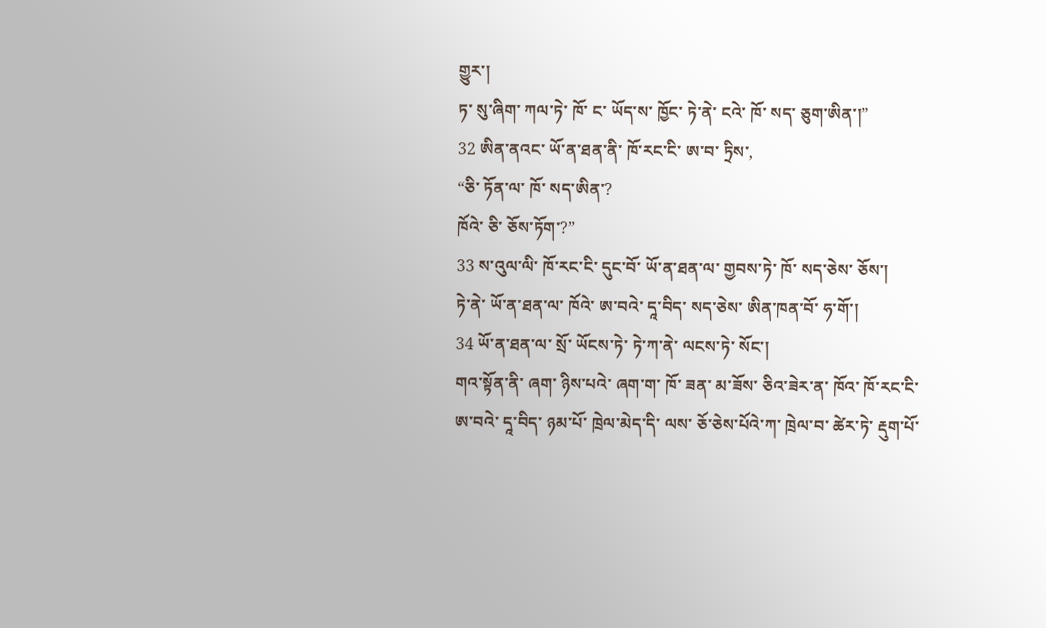གྱུར་།
ཏ་ སུ་ཞིག་ ཀལ་ཏེ་ ཁོ་ ང་ ཡོད་ས་ ཁྱོང་ ཏེ་ནེ་ ངའེ་ ཁོ་ སད་ ཅུག་ཨིན་།”
32 ཨིན་ནའང་ ཡོ་ན་ཐན་ནི་ ཁོ་རང་ངི་ ཨ་བ་ ཏྲིས་,
“ཅི་ ཏོན་ལ་ ཁོ་ སད་ཨིན་?
ཁོའེ་ ཅི་ ཅོས་ཏོག་?”
33 ས་འུལ་ལི་ ཁོ་རང་ངི་ དུང་བོ་ ཡོ་ན་ཐན་ལ་ གྱབས་ཏེ་ ཁོ་ སད་ཅེས་ ཅོས་།
ཏེ་ནེ་ ཡོ་ན་ཐན་ལ་ ཁོའེ་ ཨ་བའེ་ དཱ་བིད་ སད་ཅེས་ ཨིན་ཁན་བོ་ ཧ་གོ་།
34 ཡོ་ན་ཐན་ལ་ སྲོ་ ཡོངས་ཏེ་ ཏེ་ཀ་ནེ་ ལངས་ཏེ་ སོང་།
གའ་སྟོན་ནི་ ཞག་ ཉིས་པའེ་ ཞག་ག་ ཁོ་ ཟན་ མ་ཟོས་ ཅིའ་ཟེར་ན་ ཁོའ་ ཁོ་རང་ངི་ ཨ་བའེ་ དཱ་བིད་ ཉམ་པོ་ ཁྲེལ་མེད་དི་ ལས་ ཅོ་ཅེས་པོའེ་ཀ་ ཁྲེལ་བ་ ཚེར་ཏེ་ རྡུག་པོ་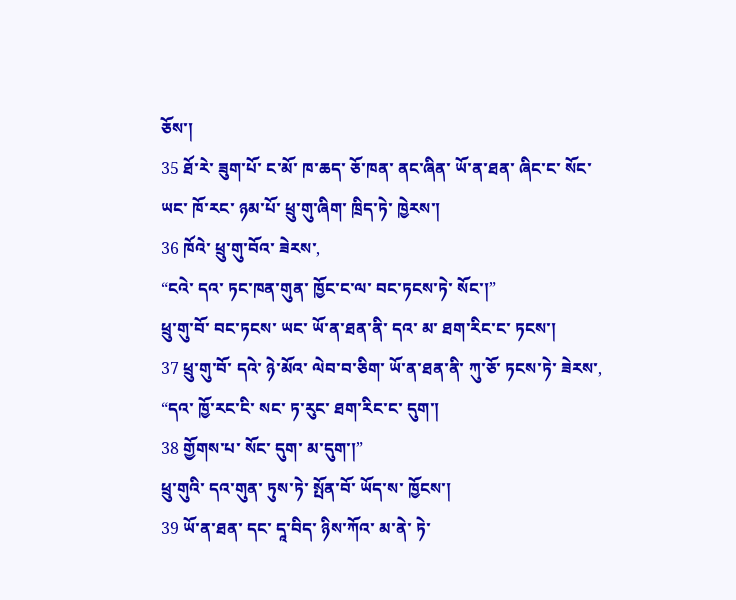ཅོས་།
35 ཐོ་རེ་ ཟུག་པོ་ ང་མོ་ ཁ་ཆད་ ཅོ་ཁན་ ནང་ཞིན་ ཡོ་ན་ཐན་ ཞིང་ང་ སོང་ ཡང་ ཁོ་རང་ ཉམ་པོ་ ཕྲུ་གུ་ཞིག་ ཁྲིད་ཏེ་ ཁྱེརས་།
36 ཁོའེ་ ཕྲུ་གུ་བོའ་ ཟེརས་,
“ངའེ་ དའ་ ཏང་ཁན་གུན་ ཁྱོང་ང་ལ་ བང་ཏངས་ཏེ་ སོང་།”
ཕྲུ་གུ་བོ་ བང་ཏངས་ ཡང་ ཡོ་ན་ཐན་ནི་ དའ་ མ་ ཐག་རིང་ང་ ཏངས་།
37 ཕྲུ་གུ་བོ་ དའེ་ ཉེ་མོའ་ ལེབ་བ་ཅིག་ ཡོ་ན་ཐན་ནི་ ཀུ་ཅོ་ ཏངས་ཏེ་ ཟེརས་,
“དའ་ ཁྱོ་རང་ངི་ སང་ ཏ་རུང་ ཐག་རིང་ང་ དུག་།
38 གྱོགས་པ་ སོང་ དུག་ མ་དུག་།”
ཕྲུ་གུའི་ དའ་གུན་ ཏུས་ཏེ་ སྤོན་བོ་ ཡོད་ས་ ཁྱོངས་།
39 ཡོ་ན་ཐན་ དང་ དཱ་བིད་ ཉིས་ཀོའ་ མ་ནེ་ ཏེ་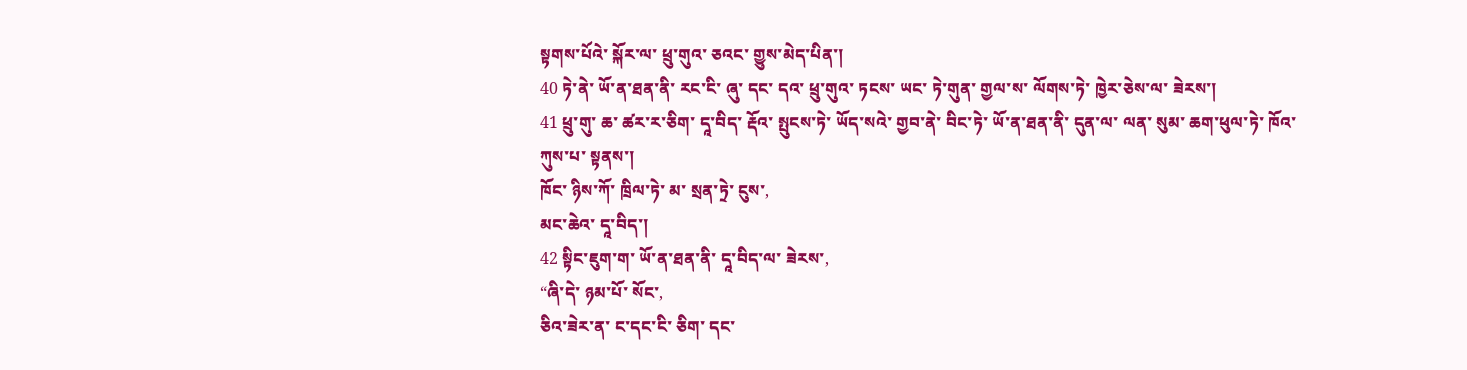སྟགས་པོའེ་ སྐོར་ལ་ ཕྲུ་གུའ་ ཅའང་ གྱུས་མེད་པིན་།
40 ཏེ་ནེ་ ཡོ་ན་ཐན་ནི་ རང་ངི་ ཞུ་ དང་ དའ་ ཕྲུ་གུའ་ ཏངས་ ཡང་ ཏེ་གུན་ གྱལ་ས་ ལོགས་ཏེ་ ཁྱེར་ཅེས་ལ་ ཟེརས་།
41 ཕྲུ་གུ་ ཆ་ ཚར་ར་ཅིག་ དཱ་བིད་ རྡོའ་ སྤུངས་ཏེ་ ཡོད་སའེ་ གྱབ་ནེ་ བིང་ཏེ་ ཡོ་ན་ཐན་ནི་ དུན་ལ་ ལན་ སུམ་ ཆག་ཕུལ་ཏེ་ ཁོའ་ ཀུས་པ་ སྟནས་།
ཁོང་ ཉིས་ཀོ་ ཁྲིལ་ཏེ་ མ་ སྲན་ཏྲེ་ ངུས་,
མང་ཆེའ་ དཱ་བིད་།
42 སྟིང་ཇུག་ག་ ཡོ་ན་ཐན་ནི་ དཱ་བིད་ལ་ ཟེརས་,
“ཞི་དེ་ ཉམ་པོ་ སོང་,
ཅིའ་ཟེར་ན་ ང་དང་ངི་ ཅིག་ དང་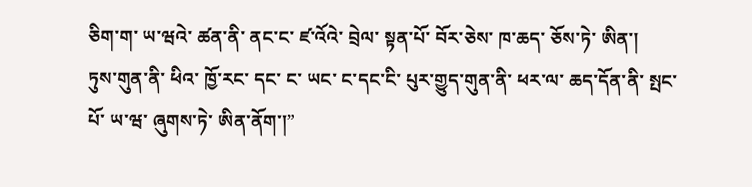ཅིག་ག་ ཡ་ཝའེ་ ཚན་ནི་ ནང་ང་ ཛ་འོའེ་ བྲེལ་ སྟན་པོ་ བོར་ཅེས་ ཁ་ཆད་ ཅོས་ཏེ་ ཨིན་།
ཏུས་གུན་ནི་ ཕིའ་ ཁྱོ་རང་ དང་ ང་ ཡང་ ང་དང་ངི་ པུར་གྱུད་གུན་ནི་ ཕར་ལ་ ཆད་དོན་ནི་ སྤང་པོ་ ཡ་ཝ་ ཞུགས་ཏེ་ ཨིན་ནོག་།”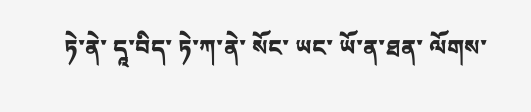ཏེ་ནེ་ དཱ་བིད་ ཏེ་ཀ་ནེ་ སོང་ ཡང་ ཡོ་ན་ཐན་ ལོགས་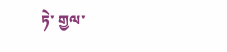ཏེ་ གྱལ་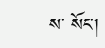ས་ སོང་།